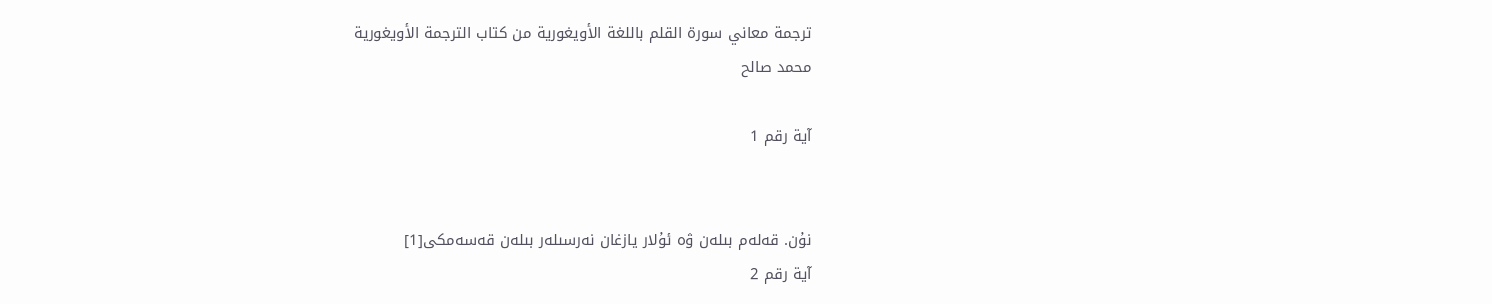ترجمة معاني سورة القلم باللغة الأويغورية من كتاب الترجمة الأويغورية
محمد صالح

آية رقم 1


نۇن. قەلەم بىلەن ۋە ئۇلار يازغان نەرسىلەر بىلەن قەسەمكى[1]
آية رقم 2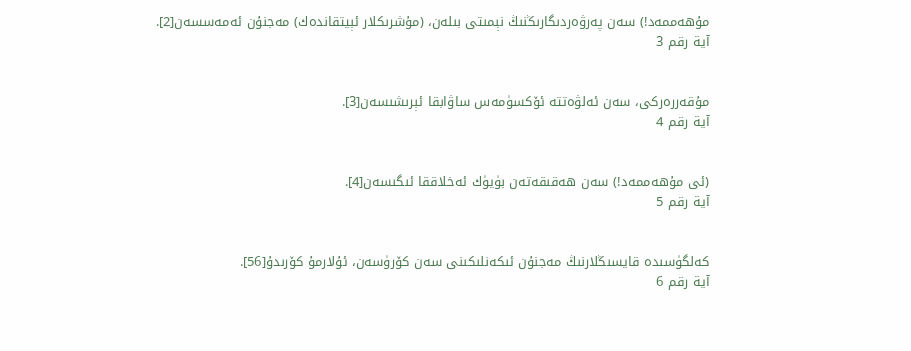مۇھەممەد!) سەن پەرۋەردىگارىڭنىڭ نېمىتى بىلەن، (مۇشرىكلار ئېيتقاندەك) مەجنۇن ئەمەسسەن[2].
آية رقم 3


مۇقەررەركى، سەن ئەلۋەتتە ئۆكسۈمەس ساۋابقا ئېرىشىسەن[3].
آية رقم 4


(ئى مۇھەممەد!) سەن ھەقىقەتەن بۈيۈك ئەخلاققا ئىگىسەن[4].
آية رقم 5


كەلگۈسىدە قايسىڭلارنىڭ مەجنۇن ئىكەنلىكىنى سەن كۆرۈسەن، ئۇلارمۇ كۆرىدۇ[56].
آية رقم 6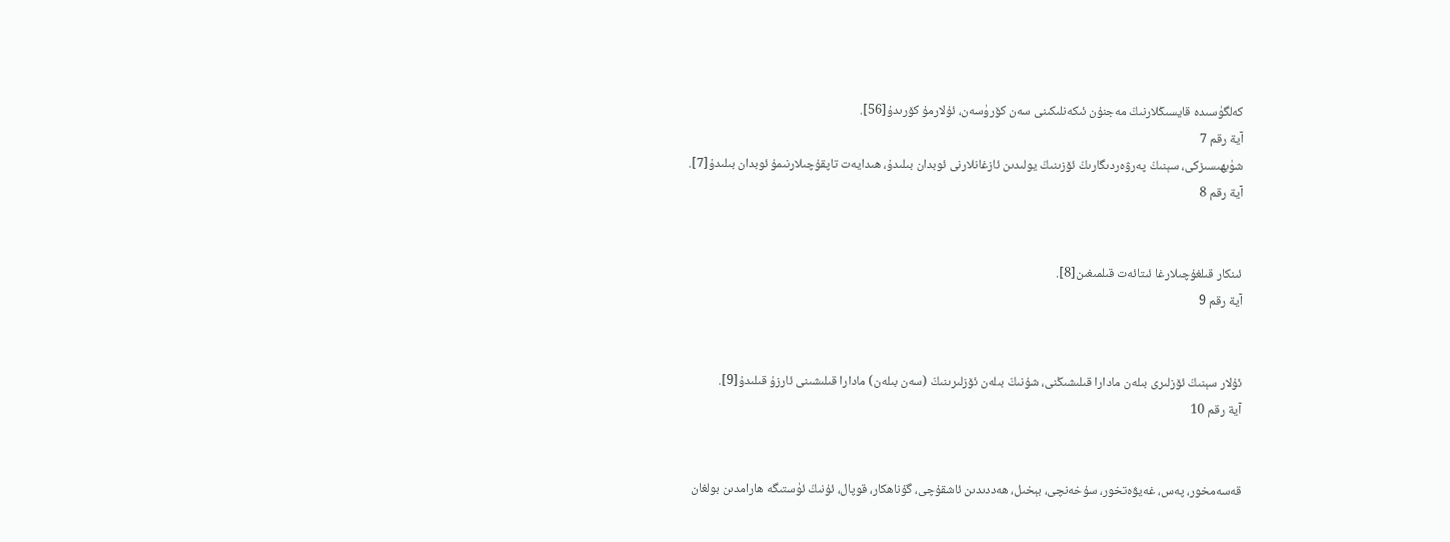كەلگۈسىدە قايسىڭلارنىڭ مەجنۇن ئىكەنلىكىنى سەن كۆرۈسەن، ئۇلارمۇ كۆرىدۇ[56].
آية رقم 7
شۈبھىسىزكى، سېنىڭ پەرۋەردىگارىڭ ئۆزىنىڭ يولىدىن ئازغانلارنى ئوبدان بىلىدۇ، ھىدايەت تاپقۇچىلارنىمۇ ئوبدان بىلىدۇ[7].
آية رقم 8


ئىنكار قىلغۇچىلارغا ئىتائەت قىلمىغىن[8].
آية رقم 9


ئۇلار سېنىڭ ئۆزلىرى بىلەن مادارا قىلىشىڭنى، شۇنىڭ بىلەن ئۆزلىرىنىڭ (سەن بىلەن) مادارا قىلىشىنى ئارزۇ قىلىدۇ[9].
آية رقم 10


قەسەمخور، پەس، غەيۋەتخور، سۇخەنچى، بېخىل، ھەددىدىن ئاشقۇچى، گۇناھكار، قوپال، ئۇنىڭ ئۈستىگە ھارامدىن بولغان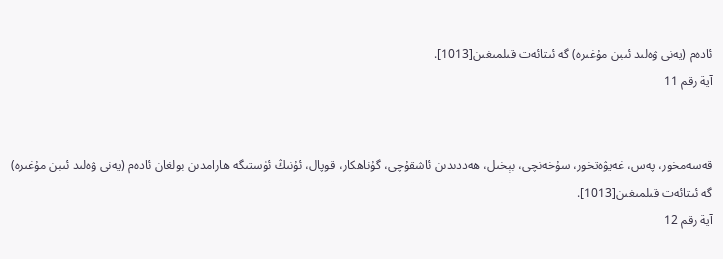ئادەم (يەنى ۋەلىد ئىبن مۇغىرە) گە ئىتائەت قىلمىغىن[1013].
آية رقم 11


قەسەمخور، پەس، غەيۋەتخور، سۇخەنچى، بېخىل، ھەددىدىن ئاشقۇچى، گۇناھكار، قوپال، ئۇنىڭ ئۈستىگە ھارامدىن بولغان ئادەم (يەنى ۋەلىد ئىبن مۇغىرە) گە ئىتائەت قىلمىغىن[1013].
آية رقم 12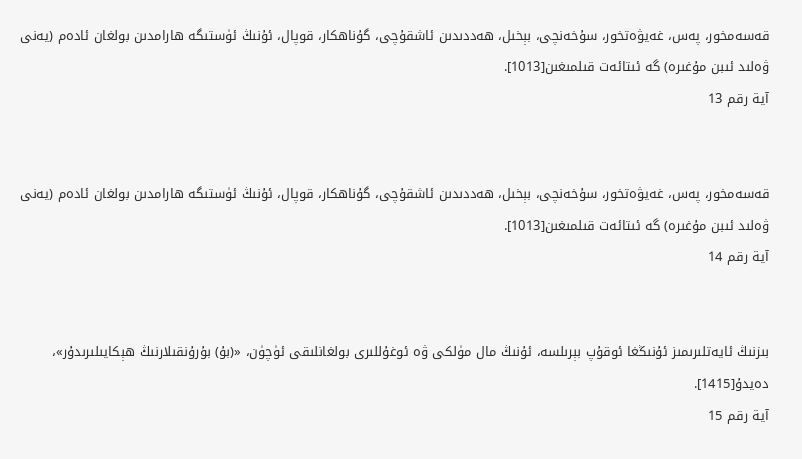قەسەمخور، پەس، غەيۋەتخور، سۇخەنچى، بېخىل، ھەددىدىن ئاشقۇچى، گۇناھكار، قوپال، ئۇنىڭ ئۈستىگە ھارامدىن بولغان ئادەم (يەنى ۋەلىد ئىبن مۇغىرە) گە ئىتائەت قىلمىغىن[1013].
آية رقم 13


قەسەمخور، پەس، غەيۋەتخور، سۇخەنچى، بېخىل، ھەددىدىن ئاشقۇچى، گۇناھكار، قوپال، ئۇنىڭ ئۈستىگە ھارامدىن بولغان ئادەم (يەنى ۋەلىد ئىبن مۇغىرە) گە ئىتائەت قىلمىغىن[1013].
آية رقم 14


بىزنىڭ ئايەتلىرىمىز ئۇنىڭغا ئوقۇپ بېرىلسە، ئۇنىڭ مال مۈلكى ۋە ئوغۇللىرى بولغانلىقى ئۈچۈن، «(بۇ) بۇرۇنقىلارنىڭ ھېكايىلىرىدۇر»، دەيدۇ[1415].
آية رقم 15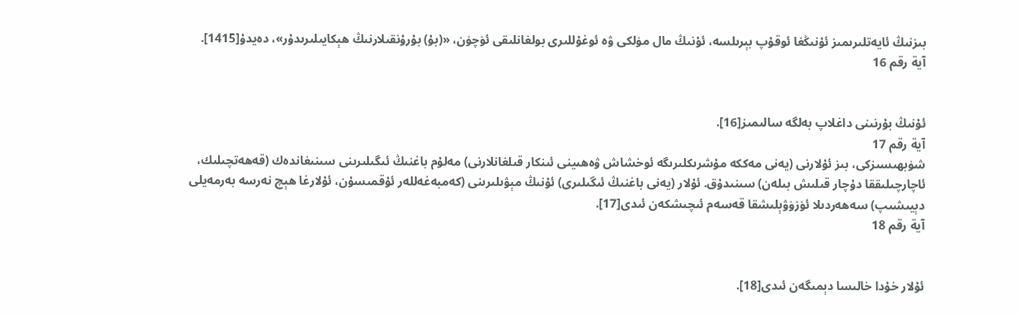بىزنىڭ ئايەتلىرىمىز ئۇنىڭغا ئوقۇپ بېرىلسە، ئۇنىڭ مال مۈلكى ۋە ئوغۇللىرى بولغانلىقى ئۈچۈن، «(بۇ) بۇرۇنقىلارنىڭ ھېكايىلىرىدۇر»، دەيدۇ[1415].
آية رقم 16


ئۇنىڭ بۇرنىنى داغلاپ بەلگە سالىمىز[16].
آية رقم 17
شۈبھىسىزكى، بىز ئۇلارنى (يەنى مەككە مۇشرىكلىرىگە ئوخشاش ۋەھىينى ئىنكار قىلغانلارنى) مەلۇم باغنىڭ ئىگىلىرىنى سىنىغاندەك (قەھەتچىلىك، ئاچارچىلىققا دۇچار قىلىش بىلەن) سىنىدۇق. ئۇلار (يەنى باغنىڭ ئىگىلىرى) ئۇنىڭ مېۋىلىرىنى (كەمبەغەللەر ئۇقمىسۇن، ئۇلارغا ھېچ نەرسە بەرمەيلى دېيىشىپ) سەھەردىلا ئۈزۈۋېلىشقا قەسەم ئىچىشكەن ئىدى[17].
آية رقم 18


ئۇلار خۇدا خالىسا دېمىگەن ئىدى[18].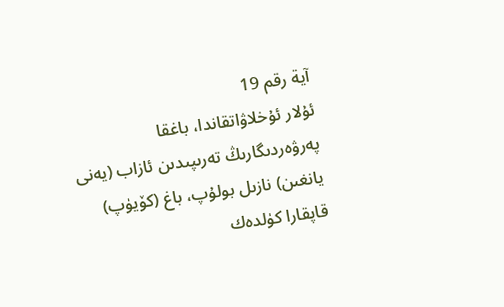آية رقم 19
ئۇلار ئۇخلاۋاتقاندا، باغقا پەرۋەردىگارىڭ تەرىپىدىن ئازاب (يەنى يانغىن) نازىل بولۇپ، باغ (كۆيۈپ) قاپقارا كۈلدەك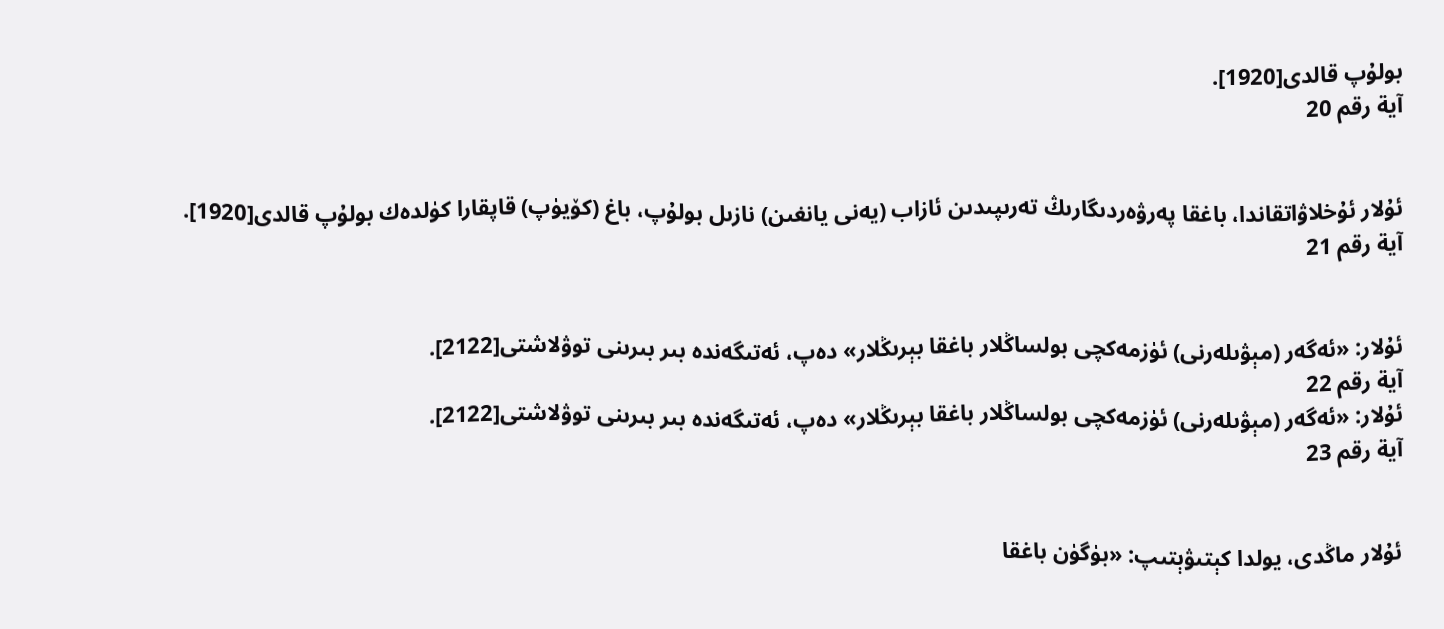بولۇپ قالدى[1920].
آية رقم 20


ئۇلار ئۇخلاۋاتقاندا، باغقا پەرۋەردىگارىڭ تەرىپىدىن ئازاب (يەنى يانغىن) نازىل بولۇپ، باغ (كۆيۈپ) قاپقارا كۈلدەك بولۇپ قالدى[1920].
آية رقم 21


ئۇلار: «ئەگەر (مېۋىلەرنى) ئۈزمەكچى بولساڭلار باغقا بېرىڭلار» دەپ، ئەتىگەندە بىر بىرىنى توۋلاشتى[2122].
آية رقم 22
ئۇلار: «ئەگەر (مېۋىلەرنى) ئۈزمەكچى بولساڭلار باغقا بېرىڭلار» دەپ، ئەتىگەندە بىر بىرىنى توۋلاشتى[2122].
آية رقم 23


ئۇلار ماڭدى، يولدا كېتىۋېتىپ: «بۈگۈن باغقا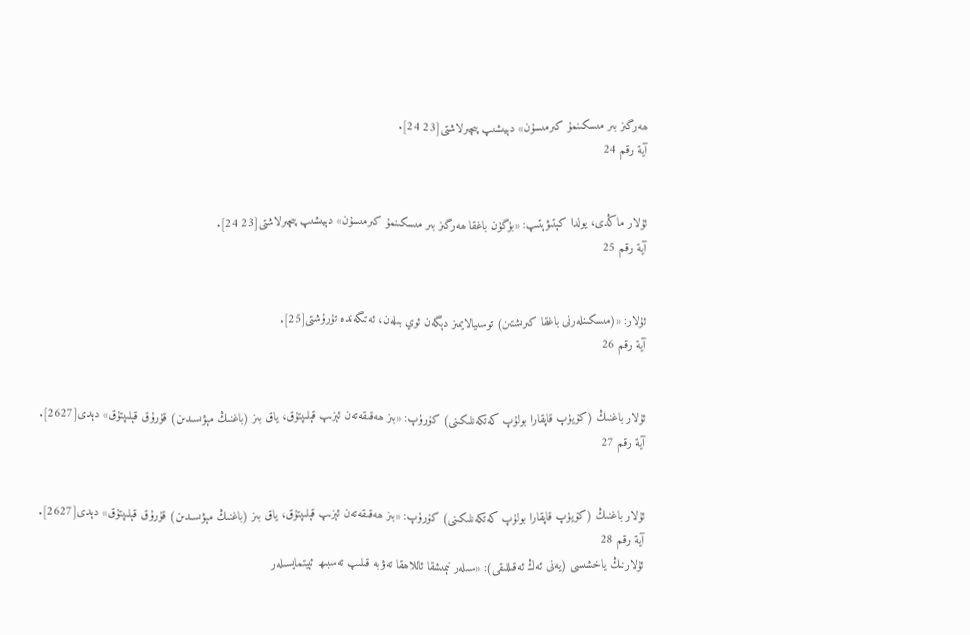ھەرگىز بىر مىسكىنمۇ كىرمىسۇن» دېيىشىپ پىچىرلاشتى[23 24].
آية رقم 24


ئۇلار ماڭدى، يولدا كېتىۋېتىپ: «بۈگۈن باغقا ھەرگىز بىر مىسكىنمۇ كىرمىسۇن» دېيىشىپ پىچىرلاشتى[23 24].
آية رقم 25


ئۇلار: «(مىسكىنلەرنى باغقا كىرىشتىن) توسىيالايمىز دېگەن ئوي بىلەن، ئەتىگەندە تۇرۇشتى[25].
آية رقم 26


ئۇلار باغنىڭ (كۆيۈپ قاپقارا بولۇپ كەتكەنلىكىنى) كۆرۈپ: «بىز ھەقىقەتەن ئېزىپ قېلىپتۇق، ياق بىز (باغنىڭ مېۋىسىدىن) قۇرۇق قېلىپتۇق» دېدى[2627].
آية رقم 27


ئۇلار باغنىڭ (كۆيۈپ قاپقارا بولۇپ كەتكەنلىكىنى) كۆرۈپ: «بىز ھەقىقەتەن ئېزىپ قېلىپتۇق، ياق بىز (باغنىڭ مېۋىسىدىن) قۇرۇق قېلىپتۇق» دېدى[2627].
آية رقم 28
ئۇلارنىڭ ياخشىسى (يەنى ئەڭ ئەقىللىقى): «سىلەر نېمىشقا ئاللاھقا تەۋبە قىلىپ تەسبىھ ئېيتمايسىلەر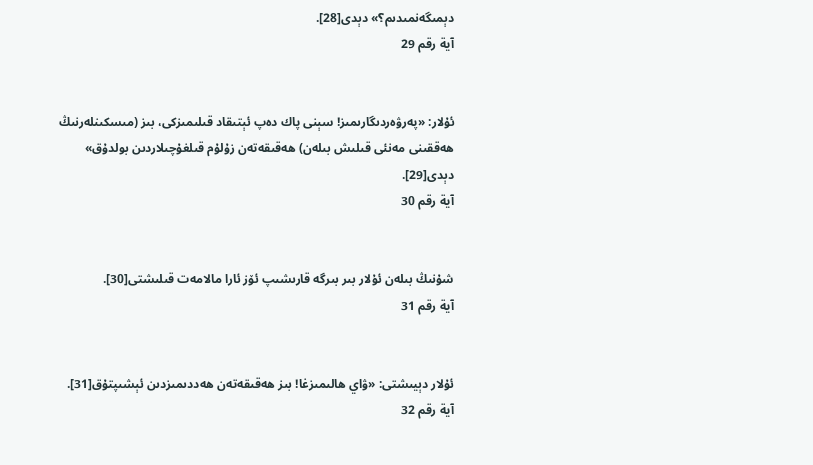دېمىگەنمىدىم؟» دېدى[28].
آية رقم 29


ئۇلار: «پەرۋەردىگارىمىز! سېنى پاك دەپ ئېتىقاد قىلىمىزكى، بىز (مىسكىنلەرنىڭ ھەققىنى مەنئى قىلىش بىلەن) ھەقىقەتەن زۇلۇم قىلغۇچىلاردىن بولدۇق» دېدى[29].
آية رقم 30


شۇنىڭ بىلەن ئۇلار بىر بىرگە قارىشىپ ئۆز ئارا مالامەت قىلىشتى[30].
آية رقم 31


ئۇلار دېيىشتى: «ۋاي ھالىمىزغا! بىز ھەقىقەتەن ھەددىمىزدىن ئېشىپتۇق[31].
آية رقم 32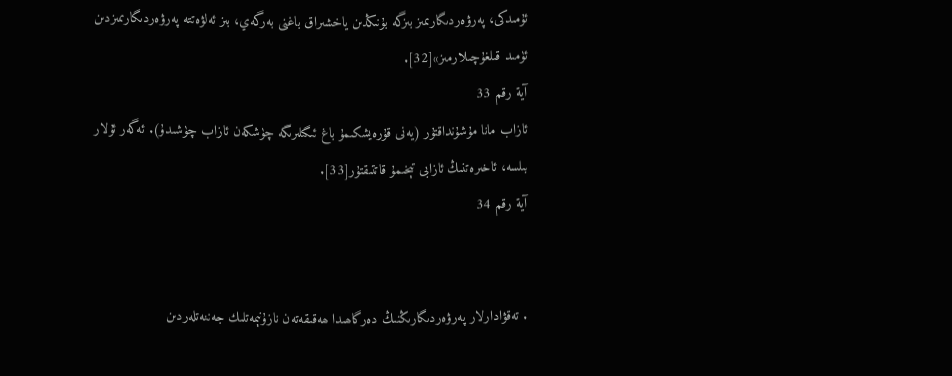ئۇمىدكى، پەرۋەردىگارىمىز بىزگە بۇنىڭدىن ياخشىراق باغنى بەرگەي، بىز ئەلۋەتتە پەرۋەردىگارىمىزدىن ئۈمىد قىلغۇچىلارمىز»[32].
آية رقم 33
ئازاب مانا مۇشۇنداقتۇر (يەنى قۇرەيشكىمۇ باغ ئىگىلىرىگە چۈشكەن ئازاب چۈشىدۇ). ئەگەر ئۇلار بىلسە، ئاخىرەتنىڭ ئازابى تېخىمۇ قاتتىقتۇر[33].
آية رقم 34


. تەقۋادارلار پەرۋەردىگارىڭنىڭ دەرگاھىدا ھەقىقەتەن نازۇنېمەتلىك جەننەتلەردىن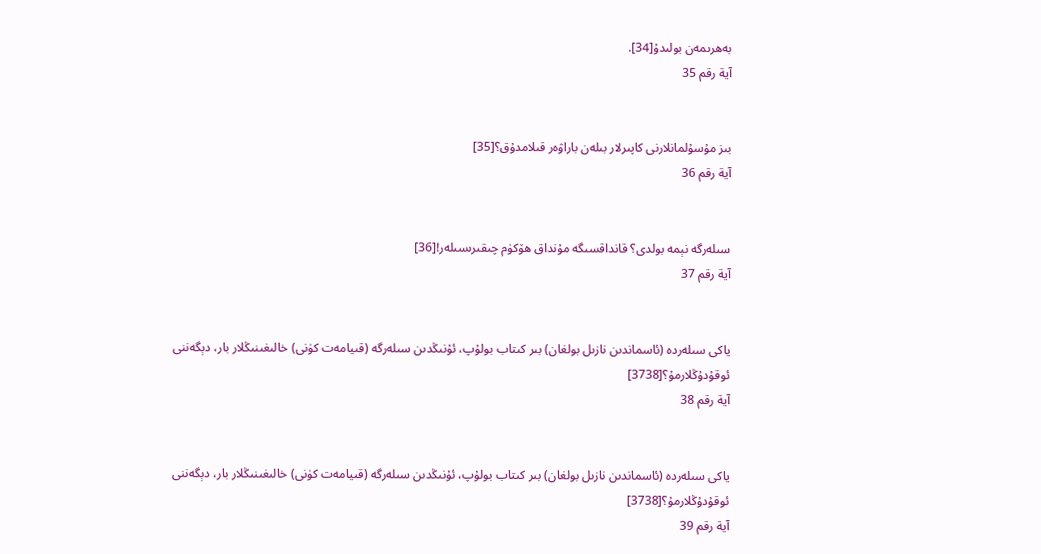بەھرىمەن بولىدۇ[34].
آية رقم 35


بىز مۇسۇلمانلارنى كاپىرلار بىلەن باراۋەر قىلامدۇق؟[35]
آية رقم 36


سىلەرگە نېمە بولدى؟ قانداقسىگە مۇنداق ھۆكۈم چىقىرىسىلەر![36]
آية رقم 37


ياكى سىلەردە (ئاسماندىن نازىل بولغان) بىر كىتاب بولۇپ، ئۇنىڭدىن سىلەرگە (قىيامەت كۈنى) خالىغىنىڭلار بار، دېگەننى ئوقۇدۇڭلارمۇ؟[3738]
آية رقم 38


ياكى سىلەردە (ئاسماندىن نازىل بولغان) بىر كىتاب بولۇپ، ئۇنىڭدىن سىلەرگە (قىيامەت كۈنى) خالىغىنىڭلار بار، دېگەننى ئوقۇدۇڭلارمۇ؟[3738]
آية رقم 39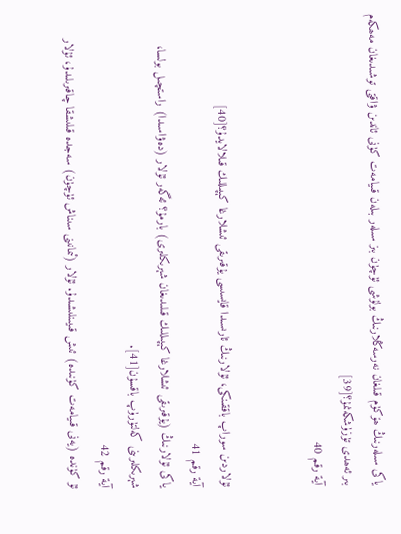ياكى سىلەرنىڭ ھۆكۈم قىلغان نەرسەڭلارنىڭ بولۇشى ئۈچۈن بىز سىلەر بىلەن قىيامەت كۈنى ئاندىن ۋاقتى توشىدىغان مەھكەم بىر ئەھدى تۈزۈشكەنمۇ؟[39]
آية رقم 40


ئۇلاردىن سوراپ باققىنكى، ئۇلارنىڭ ئارىسىدا قايسىسى يۇقىرىقى ئىشلارغا كېپىللىك قىلالايدۇ؟[40]
آية رقم 41
ياكى ئۇلارنىڭ (يۇقىرىقى ئىشلارغا كېپىللىك قىلىدىغان شېرىكلىرى) بارمۇ؟ ئەگەر ئۇلار (دەۋاسىدا) راستچىل بولسا، شېرىكلىرىنى كەلتۈرۈپ باقسۇن[41].
آية رقم 42
ئۇ كۈندە (يەنى قىيامەت كۈنىدە) ئىش قىيىنلىشىدۇ. ئۇلار (ئىمانىنى سىناش ئۈچۈن) سەجدە قىلىشقا چاقىرىلىدۇ، ئۇلار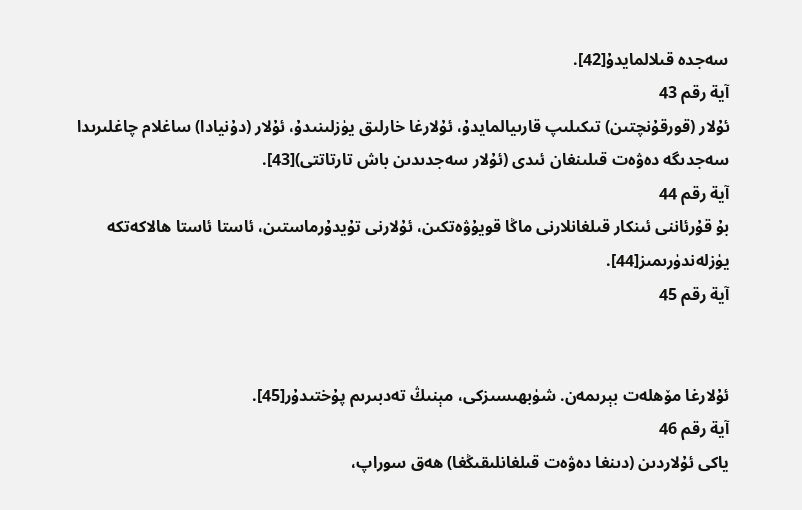سەجدە قىلالمايدۇ[42].
آية رقم 43
ئۇلار (قورقۇنچتىن) تىكىلىپ قارىيالمايدۇ، ئۇلارغا خارلىق يۈزلىنىدۇ، ئۇلار (دۇنيادا) ساغلام چاغلىرىدا سەجدىگە دەۋەت قىلىنغان ئىدى (ئۇلار سەجدىدىن باش تارتاتتى)[43].
آية رقم 44
بۇ قۇرئاننى ئىنكار قىلغانلارنى ماڭا قويۇۋەتكىن، ئۇلارنى تۇيدۇرماستىن، ئاستا ئاستا ھالاكەتكە يۈزلەندۈرىمىز[44].
آية رقم 45


ئۇلارغا مۆھلەت بېرىمەن. شۈبھىسىزكى، مېنىڭ تەدبىرىم پۇختىدۇر[45].
آية رقم 46
ياكى ئۇلاردىن (دىنغا دەۋەت قىلغانلىقىڭغا) ھەق سوراپ،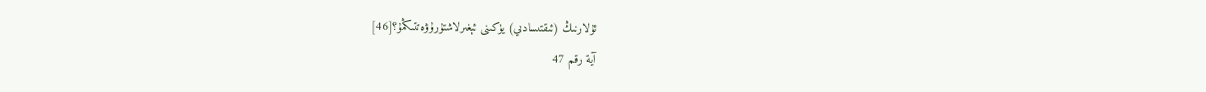ئۇلارنىڭ (ئىقتىسادىي) يۈكىنى ئېغىرلاشتۇرۇۋەتتىڭمۇ؟[46]
آية رقم 47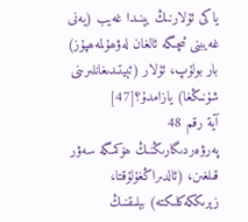ياكى ئۇلارنىڭ يېنىدا غەيب (يەنى غەيبنى ئىچىگە ئالغان لەۋھۇلمەھپۇز) بار بولۇپ، ئۇلار (ئېيتىدىغانلىرىنى شۇنىڭغا) يازامدۇ؟[47]
آية رقم 48
پەرۋەردىگارىڭنىڭ ھۆكمىگە سەۋر قىلغىن، (ئالدىراڭغۇلۇقتا، زېرىككەكلىكتە) بېلىقنىڭ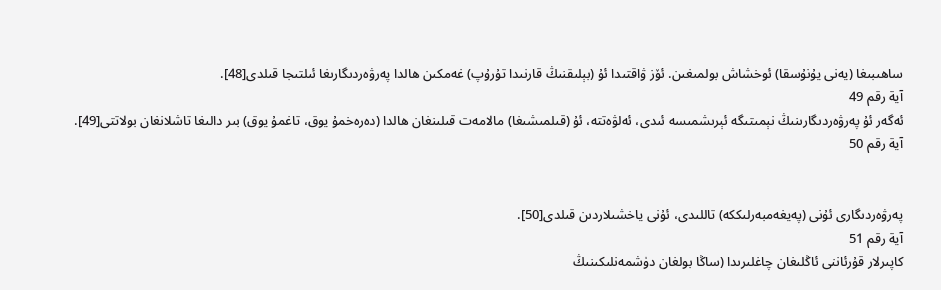ساھىبىغا (يەنى يۇنۇسقا) ئوخشاش بولمىغىن. ئۆز ۋاقتىدا ئۇ (بېلىقنىڭ قارنىدا تۇرۇپ) غەمكىن ھالدا پەرۋەردىگارىغا ئىلتىجا قىلدى[48].
آية رقم 49
ئەگەر ئۇ پەرۋەردىگارىنىڭ نېمىتىگە ئېرىشمىسە ئىدى، ئەلۋەتتە، ئۇ (قىلمىشىغا) مالامەت قىلىنغان ھالدا (دەرەخمۇ يوق، تاغمۇ يوق) بىر دالىغا تاشلانغان بولاتتى[49].
آية رقم 50


پەرۋەردىگارى ئۇنى (پەيغەمبەرلىككە) تاللىدى، ئۇنى ياخشىلاردىن قىلدى[50].
آية رقم 51
كاپىرلار قۇرئاننى ئاڭلىغان چاغلىرىدا (ساڭا بولغان دۈشمەنلىكىنىڭ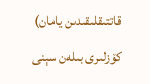قاتتىقلىقىدىن يامان) كۆزلىرى بىلەن سېنى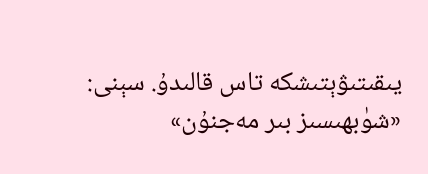يىقىتىۋېتىشكە تاس قالىدۇ. سېنى: «شۈبھىسىز بىر مەجنۇن»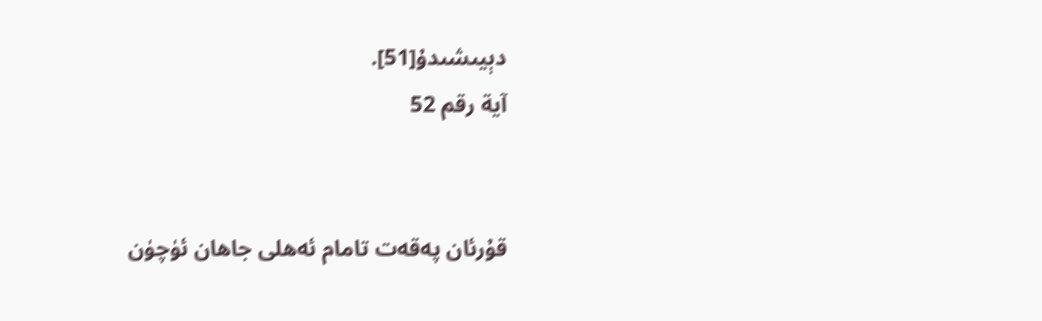دېيىشىدۇ[51].
آية رقم 52


قۇرئان پەقەت تامام ئەھلى جاھان ئۈچۈن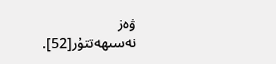ۋەز نەسىھەتتۇر[52].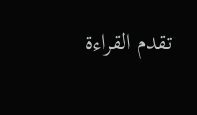تقدم القراءة